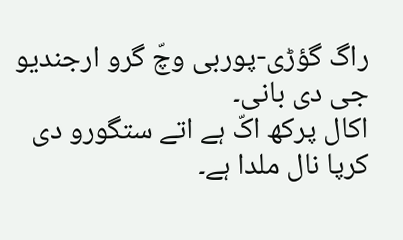راگ گؤڑی-پوربی وچّ گرو ارجندیو جی دی بانی۔
اکال پرکھ اکّ ہے اتے ستگورو دی کرپا نال ملدا ہے۔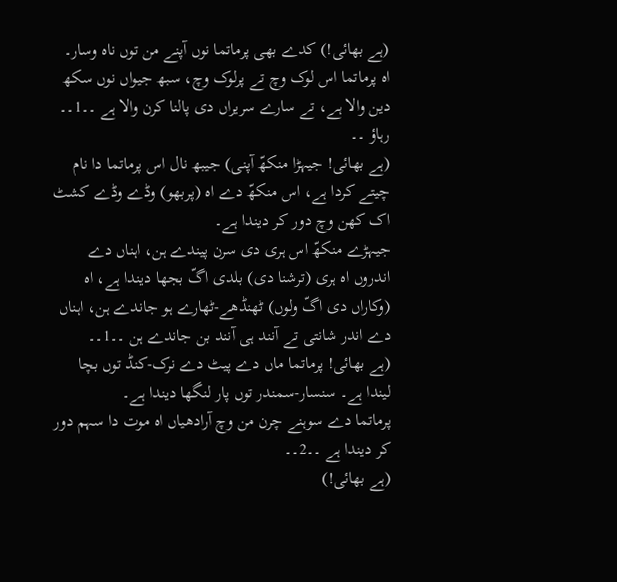(ہے بھائی!) کدے بھی پرماتما نوں آپنے من توں ناہ وسار۔
اہ پرماتما اس لوک وچ تے پرلوک وچ، سبھ جیواں نوں سکھ دین والا ہے، تے سارے سریراں دی پالنا کرن والا ہے ۔۔1۔۔ رہاؤ ۔۔
(ہے بھائی! جیہڑا منکھّ آپنی) جیبھ نال اس پرماتما دا نام چیتے کردا ہے، اس منکھّ دے اہ (پربھو) وڈے وڈے کشٹ اک کھن وچ دور کر دیندا ہے۔
جیہڑے منکھّ اس ہری دی سرن پیندے ہن، اہناں دے اندروں اہ ہری (ترشنا دی) بلدی اگّ بجھا دیندا ہے، اہ (وکاراں دی اگّ ولوں) ٹھنڈھے-ٹھارے ہو جاندے ہن، اہناں دے اندر شانتی تے آنند ہی آنند بن جاندے ہن ۔۔1۔۔
(ہے بھائی! پرماتما ماں دے پیٹ دے نرک-کنڈ توں بچا لیندا ہے۔ سنسار-سمندر توں پار لنگھا دیندا ہے۔
پرماتما دے سوہنے چرن من وچ آرادھیاں اہ موت دا سہم دور کر دیندا ہے ۔۔2۔۔
(ہے بھائی!)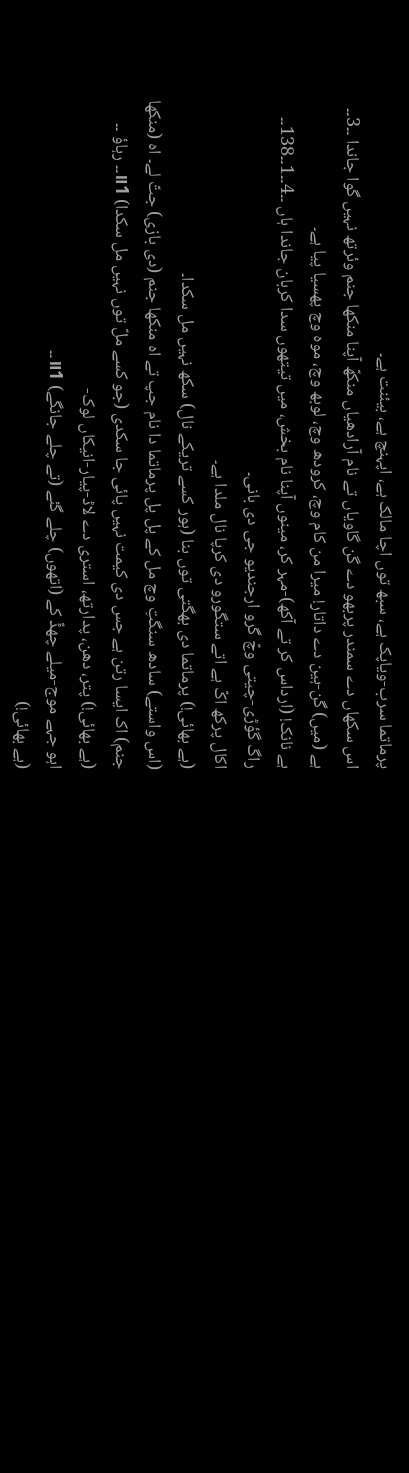پرماتما سرب-ویاپک ہے، سبھ توں اچا مالک ہے، اپہنچ ہے، بیئنت ہے۔
اس سکھاں دے سمندر پربھو دے گن گاویاں تے نام آرادھیاں منکھّ آپنا منکھا جنم وئرتھ نہیں گوا جاندا ۔۔3۔۔
ہے (میں) گن-ہین دے داتار! میرا من کام وچ، کرودھ وچ، لوبھ وچ، موہ وچ پھسیا پیا ہے۔
ہے نانک! (ارداس کر تے آکھ)-مہر کر، مینوں آپنا نام بخش، میں تیتھوں سدا کربان جاندا ہاں ۔۔4۔۔1۔۔138۔۔
راگ گؤڑی-چیتی وچّ گرو ارجندیو جی دی بانی۔
اکال پرکھ اکّ ہے اتے ستگورو دی کرپا نال ملدا ہے۔
(ہے بھائی!) پرماتما دی بھگتی توں بنا (ہور کسے تریکے نال) سکھ نہیں مل سکدا۔
(اس واستے) سادھ سنگتِ وچ مل کے پل پل پرماتما دا نام جپ تے اہ منکھا جنم (دی بازی) جتّ لے۔ اہ (منکھا جنم) اک ایسا رتن ہے جس دی کیمت نہیں پائی جا سکدی (جو کسے ملّ توں نہیں مل سکدا) ॥1۔۔ رہاؤ ۔۔
(ہے بھائی!) پتر، دھن، پدارتھ، استری دے لاڈ-پیار-انیکاں لوک-
اہو جہے موج-میلے چھڈّ کے (اتھوں) چلے گئے (تے چلے جانگے) ॥1۔۔
(ہے بھائی!)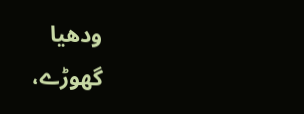ودھیا گھوڑے،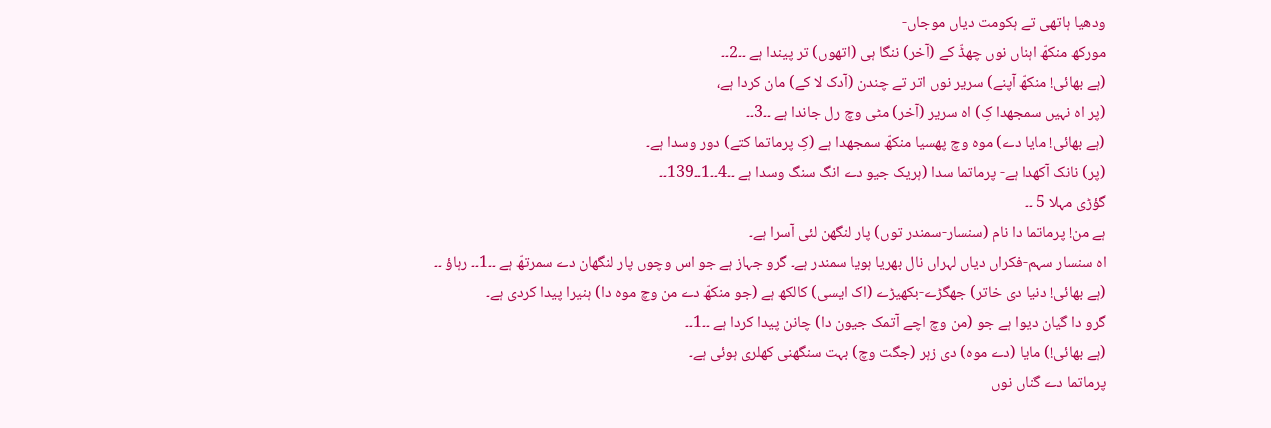ودھیا ہاتھی تے ہکومت دیاں موجاں-
مورکھ منکھّ اہناں نوں چھڈّ کے (آخر) ننگا ہی (اتھوں) تر پیندا ہے ۔۔2۔۔
(ہے بھائی! منکھّ آپنے) سریر نوں اتر تے چندن (آدک لا کے) مان کردا ہے،
(پر اہ نہیں سمجھدا کِ) اہ سریر (آخر) مٹی وچ رل جاندا ہے ۔۔3۔۔
(ہے بھائی! مایا دے) موہ وچ پھسیا منکھّ سمجھدا ہے (کِ پرماتما کتے) دور وسدا ہے۔
(پر) نانک آکھدا ہے- پرماتما سدا (ہریک جیو دے انگ سنگ وسدا ہے ۔۔4۔۔1۔۔139۔۔
گؤڑی مہلا 5 ۔۔
ہے من! پرماتما دا نام (سنسار-سمندر توں) پار لنگھن لئی آسرا ہے۔
اہ سنسار سہم-فکراں دیاں لہراں نال بھریا ہویا سمندر ہے۔ گرو جہاز ہے جو اس وچوں پار لنگھان دے سمرتھّ ہے ۔۔1۔۔ رہاؤ ۔۔
(ہے بھائی! دنیا دی خاتر) جھگڑے-بکھیڑے (اک ایسی) کالکھ ہے (جو منکھّ دے من وچ موہ دا) ہنیرا پیدا کردی ہے۔
گرو دا گیان دیوا ہے جو (من وچ اچے آتمک جیون دا) چانن پیدا کردا ہے ۔۔1۔۔
(ہے بھائی!) مایا (دے موہ) دی زہر (جگت وچ) بہت سنگھنی کھلری ہوئی ہے۔
پرماتما دے گناں نوں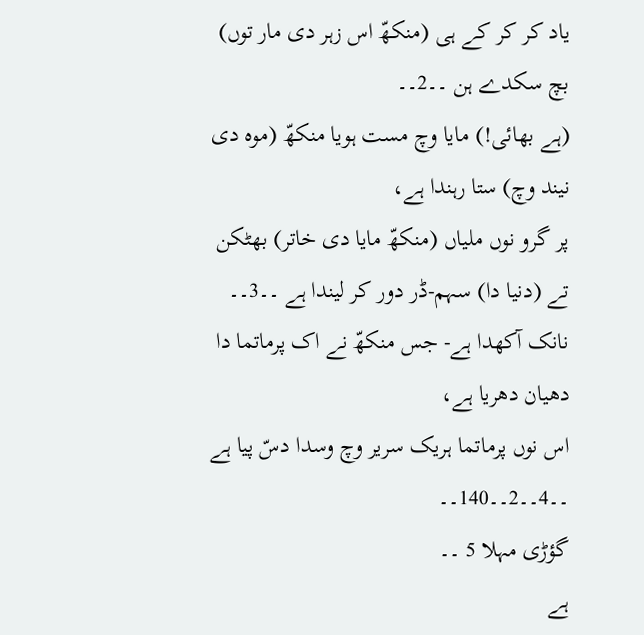یاد کر کر کے ہی (منکھّ اس زہر دی مار توں) بچ سکدے ہن ۔۔2۔۔
(ہے بھائی!) مایا وچ مست ہویا منکھّ (موہ دی نیند وچ) ستا رہندا ہے،
پر گرو نوں ملیاں (منکھّ مایا دی خاتر) بھٹکن تے (دنیا دا) سہم-ڈر دور کر لیندا ہے ۔۔3۔۔
نانک آکھدا ہے- جس منکھّ نے اک پرماتما دا دھیان دھریا ہے،
اس نوں پرماتما ہریک سریر وچ وسدا دسّ پیا ہے ۔۔4۔۔2۔۔140۔۔
گؤڑی مہلا 5 ۔۔
ہے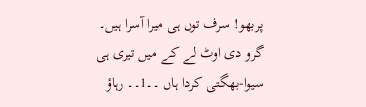پربھو! سرف توں ہی میرا آسرا ہیں۔
گرو دی اوٹ لے کے میں تیری ہی سیوا-بھگتی کردا ہاں ۔۔1۔۔ رہاؤ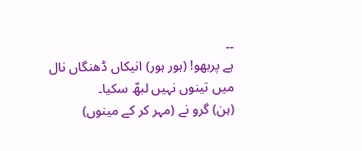۔۔
ہے پربھو! (ہور ہور) انیکاں ڈھنگاں نال میں تینوں نہیں لبھّ سکیا۔
(ہن) گرو نے (مہر کر کے مینوں)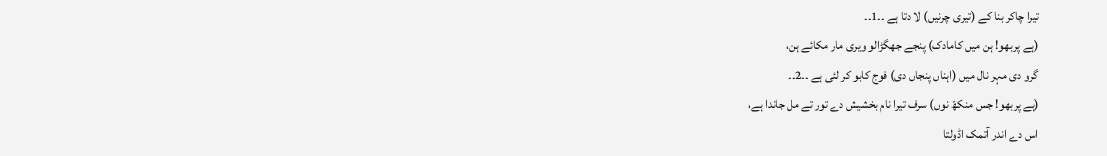تیرا چاکر بنا کے (تیری چرنیں) لا دتا ہے ۔۔1۔۔
(ہے پربھو! ہن میں کامادک) پنجے جھگڑالو ویری مار مکائے ہن،
گرو دی مہر نال میں (اہناں پنجاں دی) فوج کابو کر لئی ہے ۔۔2۔۔
(ہے پربھو! جس منکھّ نوں) سرف تیرا نام بخشیش دے تور تے مل جاندا ہے،
اس دے اندر آتمک اڈولتا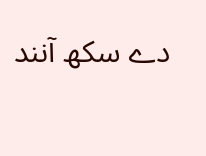دے سکھ آنند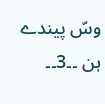وسّ پیندے ہن ۔۔3۔۔